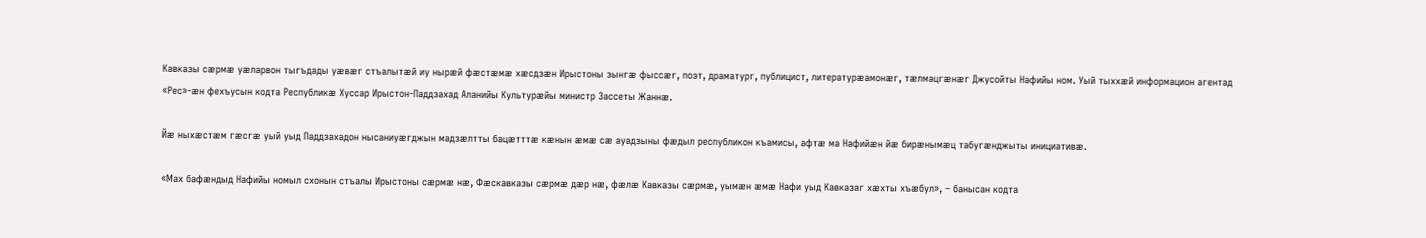Кавказы сӕрмӕ уӕларвон тыгъдады уӕвӕг стъалытӕй иу нырӕй фӕстӕмӕ хӕсдзӕн Ирыстоны зынгӕ фыссӕг, поэт, драматург, публицист, литературӕамонӕг, тӕлмацгӕнӕг Джусойты Нафийы ном. Уый тыххӕй информацион агентад «Рес»-ӕн фехъусын кодта Республикӕ Хуссар Ирыстон-Паддзахад Аланийы Культурӕйы министр Зассеты Жаннӕ.

Йӕ ныхӕстӕм гӕсгӕ уый уыд Паддзахадон нысаниуӕгджын мадзӕлтты бацӕтттӕ кӕнын ӕмӕ сӕ ауадзыны фӕдыл республикон къамисы, афтӕ ма Нафийӕн йæ бирæнымæц табугӕнджыты инициативӕ.

«Мах бафӕндыд Нафийы номыл схонын стъалы Ирыстоны сӕрмӕ нӕ, Фӕскавказы сӕрмӕ дӕр нӕ, фӕлӕ Кавказы сӕрмӕ, уымӕн ӕмӕ Нафи уыд Кавказаг хӕхты хъӕбул», – банысан кодта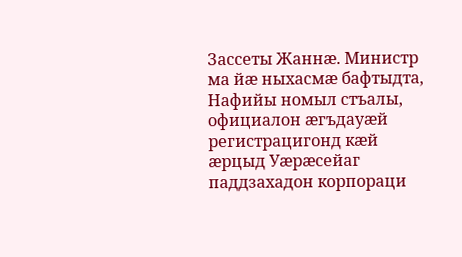Зассеты Жаннӕ. Министр ма йӕ ныхасмӕ бафтыдта, Нафийы номыл стъалы, официалон ӕгъдауӕй регистрацигонд кӕй ӕрцыд Уӕрӕсейаг паддзахадон корпораци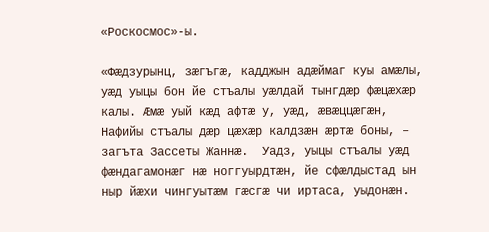«Роскосмос»-ы.

«Фӕдзурынц, зӕгъгӕ, кадджын адӕймаг куы амӕлы, уӕд уыцы бон йе стъалы уӕлдай тынгдӕр фӕцӕхӕр калы. Ӕмӕ уый кӕд афтӕ у, уӕд, ӕвӕццӕгӕн, Нафийы стъалы дӕр цӕхӕр калдзӕн ӕртӕ боны, – загъта Зассеты Жаннӕ.  Уадз, уыцы стъалы уӕд фӕндагамонӕг нӕ ноггуырдтӕн, йе сфӕлдыстад ын ныр йӕхи чингуытӕм гӕсгӕ чи иртаса, уыдонӕн.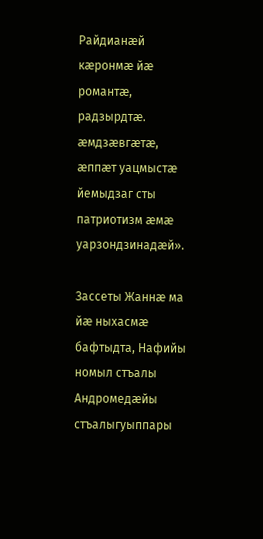Райдианӕй кӕронмӕ йӕ романтӕ, радзырдтӕ. ӕмдзӕвгӕтӕ, ӕппӕт уацмыстӕ йемыдзаг сты патриотизм ӕмӕ уарзондзинадӕй».

Зассеты Жаннӕ ма йӕ ныхасмӕ бафтыдта, Нафийы номыл стъалы Андромедӕйы стъалыгуыппары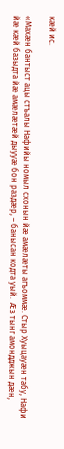кӕй ис.

«Махӕн бантыст ацы стъалы Нафийы номыл схонын йӕ амӕлӕты агъоммӕ. Стыр Хуыцауӕн табу, Нафи йӕ кӕй базыдта йӕ амӕлӕтӕй дыууӕ бон раздӕр, – банысан кодта уый.  Ӕз тынг амондджын дӕн,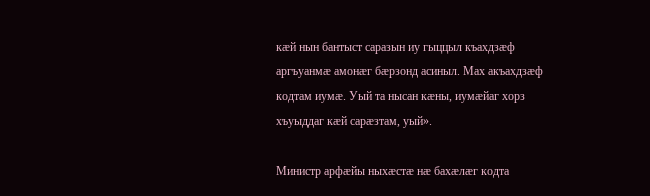кӕй нын бантыст саразын иу гыццыл къахдзӕф аргъуанмӕ амонӕг бӕрзонд асиныл. Мах акъахдзӕф кодтам иумӕ. Уый та нысан кӕны, иумӕйаг хорз хъуыддаг кӕй сарӕзтам, уый».

Министр арфӕйы ныхӕстӕ нӕ бахӕлӕг кодта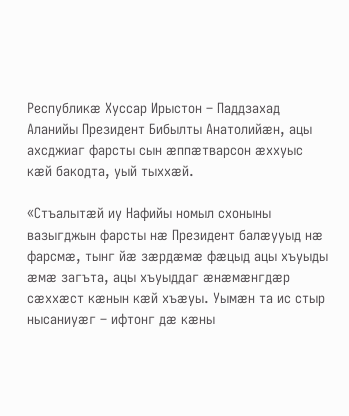Республикӕ Хуссар Ирыстон – Паддзахад Аланийы Президент Бибылты Анатолийӕн, ацы ахсджиаг фарсты сын ӕппӕтварсон ӕххуыс кӕй бакодта, уый тыххӕй.

«Стъалытӕй иу Нафийы номыл схоныны вазыгджын фарсты нӕ Президент балӕууыд нӕ фарсмӕ, тынг йӕ зӕрдӕмӕ фӕцыд ацы хъуыды ӕмӕ загъта, ацы хъуыддаг ӕнӕмӕнгдӕр сӕххӕст кӕнын кӕй хъӕуы. Уымӕн та ис стыр нысаниуӕг – ифтонг дӕ кӕны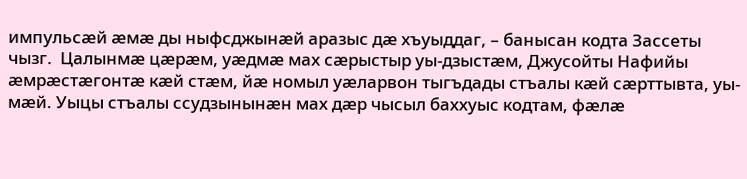импульсӕй ӕмӕ ды ныфсджынӕй аразыс дӕ хъуыддаг, – банысан кодта Зассеты чызг.  Цалынмӕ цӕрӕм, уӕдмӕ мах сӕрыстыр уы-дзыстӕм, Джусойты Нафийы ӕмрӕстӕгонтӕ кӕй стӕм, йӕ номыл уӕларвон тыгъдады стъалы кӕй сӕрттывта, уы-мӕй. Уыцы стъалы ссудзынынӕн мах дӕр чысыл баххуыс кодтам, фӕлӕ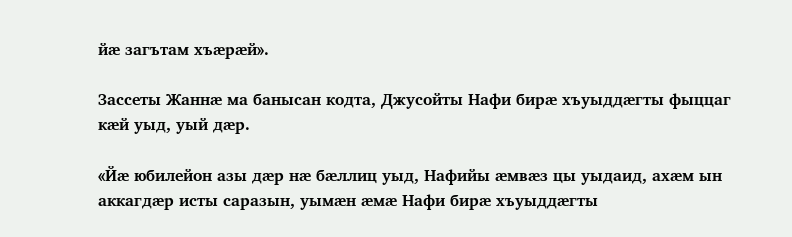йӕ загътам хъӕрӕй».

Зассеты Жаннӕ ма банысан кодта, Джусойты Нафи бирӕ хъуыддӕгты фыццаг кӕй уыд, уый дӕр.

«Йӕ юбилейон азы дӕр нæ бæллиц уыд, Нафийы æмвæз цы уыдаид, ахæм ын аккагдæр исты саразын, уымæн æмæ Нафи бирæ хъуыддæгты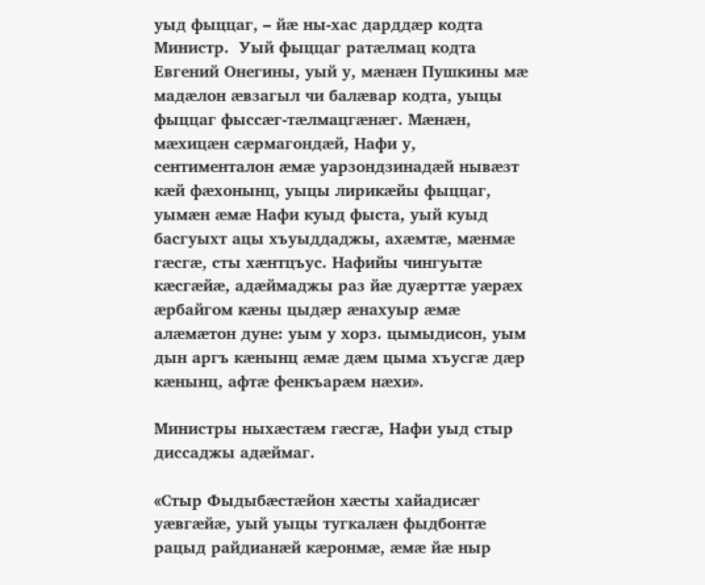уыд фыццаг, – йæ ны-хас дарддæр кодта Министр.  Уый фыццаг ратæлмац кодта Евгений Онегины, уый у, мæнæн Пушкины мæ мадæлон æвзагыл чи балæвар кодта, уыцы фыццаг фыссæг-тæлмацгæнæг. Мæнæн, мæхицæн сæрмагондæй, Нафи у, сентименталон æмæ уарзондзинадæй нывæзт кæй фæхонынц, уыцы лирикæйы фыццаг, уымæн æмæ Нафи куыд фыста, уый куыд басгуыхт ацы хъуыддаджы, ахæмтæ, мæнмæ гæсгæ, сты хæнтцъус. Нафийы чингуытæ кæсгæйæ, адæймаджы раз йæ дуæрттæ уæрæх æрбайгом кæны цыдæр æнахуыр æмæ алæмæтон дуне: уым у хорз. цымыдисон, уым дын аргъ кæнынц æмæ дæм цыма хъусгæ дæр кæнынц, афтæ фенкъарæм нæхи».

Министры ныхæстæм гæсгæ, Нафи уыд стыр диссаджы адæймаг.

«Стыр Фыдыбæстæйон хæсты хайадисæг уæвгæйæ, уый уыцы тугкалæн фыдбонтæ рацыд райдианæй кæронмæ, æмæ йæ ныр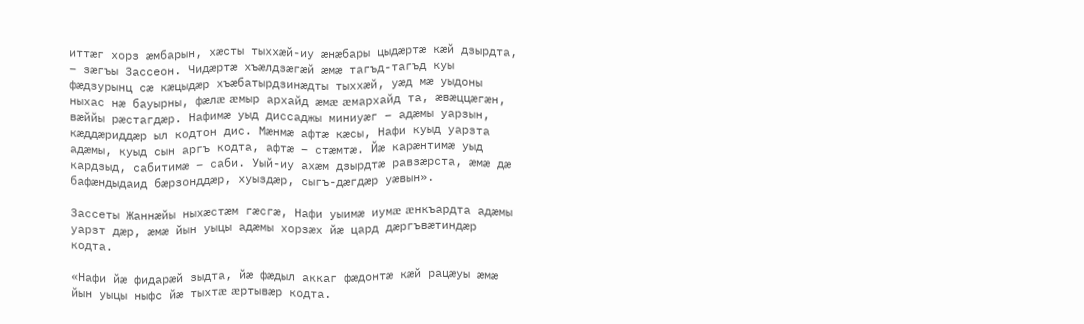иттæг хорз æмбарын, хæсты тыххæй-иу æнæбары цыдæртæ кæй дзырдта, – зæгъы Зассеон. Чидæртæ хъæлдзæгæй æмæ тагъд-тагъд куы фæдзурынц сæ кæцыдæр хъæбатырдзинæдты тыххæй, уæд мæ уыдоны ныхас нæ бауырны, фæлæ æмыр архайд æмæ æмархайд та, æвæццæгæн, вæййы рæстагдæр. Нафимæ уыд диссаджы миниуæг – адæмы уарзын, кæддæриддæр ыл кодтон дис. Мæнмæ афтæ кæсы, Нафи куыд уарзта адæмы, куыд сын аргъ кодта, афтæ – стæмтæ. Йæ карæнтимæ уыд кардзыд, сабитимæ – саби. Уый-иу ахæм дзырдтæ равзæрста, æмæ дæ бафæндыдаид бæрзонддæр, хуыздæр, сыгъ-дæгдæр уæвын».

Зассеты Жаннæйы ныхæстæм гæсгæ, Нафи уыимæ иумæ æнкъардта адæмы уарзт дæр, æмæ йын уыцы адæмы хорзæх йæ цард дæргъвæтиндæр кодта.

«Нафи йæ фидарæй зыдта, йæ фæдыл аккаг фæдонтæ кæй рацæуы æмæ йын уыцы ныфс йæ тыхтæ æртывæр кодта.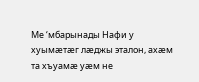Ме ‘мбарынады Нафи у хуымæтæг лæджы эталон, ахæм та хъуамæ уæм не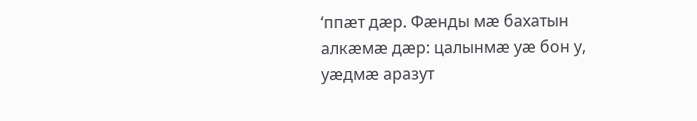‘ппæт дæр. Фæнды мæ бахатын алкæмæ дæр: цалынмæ уæ бон у, уæдмæ аразут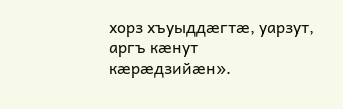хорз хъуыддæгтæ, уарзут, аргъ кæнут кæрæдзийæн».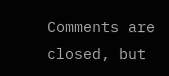Comments are closed, but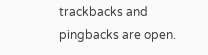trackbacks and pingbacks are open.